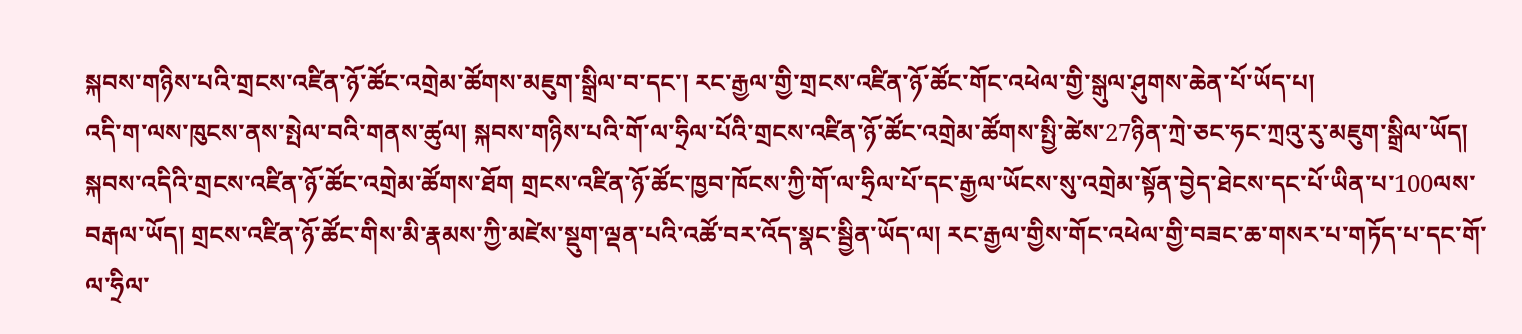སྐབས་གཉིས་པའི་གྲངས་འཛིན་ཉོ་ཚོང་འགྲེམ་ཚོགས་མཇུག་སྒྲིལ་བ་དང་། རང་རྒྱལ་གྱི་གྲངས་འཛིན་ཉོ་ཚོང་གོང་འཕེལ་གྱི་སྒུལ་ཤུགས་ཆེན་པོ་ཡོད་པ།
འདི་ག་ལས་ཁུངས་ནས་སྤེལ་བའི་གནས་ཚུལ། སྐབས་གཉིས་པའི་གོ་ལ་ཧྲིལ་པོའི་གྲངས་འཛིན་ཉོ་ཚོང་འགྲེམ་ཚོགས་སྤྱི་ཚེས་27ཉིན་ཀྲེ་ཅང་ཧང་ཀྲའུ་རུ་མཇུག་སྒྲིལ་ཡོད། སྐབས་འདིའི་གྲངས་འཛིན་ཉོ་ཚོང་འགྲེམ་ཚོགས་ཐོག གྲངས་འཛིན་ཉོ་ཚོང་ཁྱབ་ཁོངས་ཀྱི་གོ་ལ་ཧྲིལ་པོ་དང་རྒྱལ་ཡོངས་སུ་འགྲེམ་སྟོན་བྱེད་ཐེངས་དང་པོ་ཡིན་པ་100ལས་བརྒལ་ཡོད། གྲངས་འཛིན་ཉོ་ཚོང་གིས་མི་རྣམས་ཀྱི་མཛེས་སྡུག་ལྡན་པའི་འཚོ་བར་འོད་སྣང་སྦྱིན་ཡོད་ལ། རང་རྒྱལ་གྱིས་གོང་འཕེལ་གྱི་བཟང་ཆ་གསར་པ་གཏོད་པ་དང་གོ་ལ་ཧྲིལ་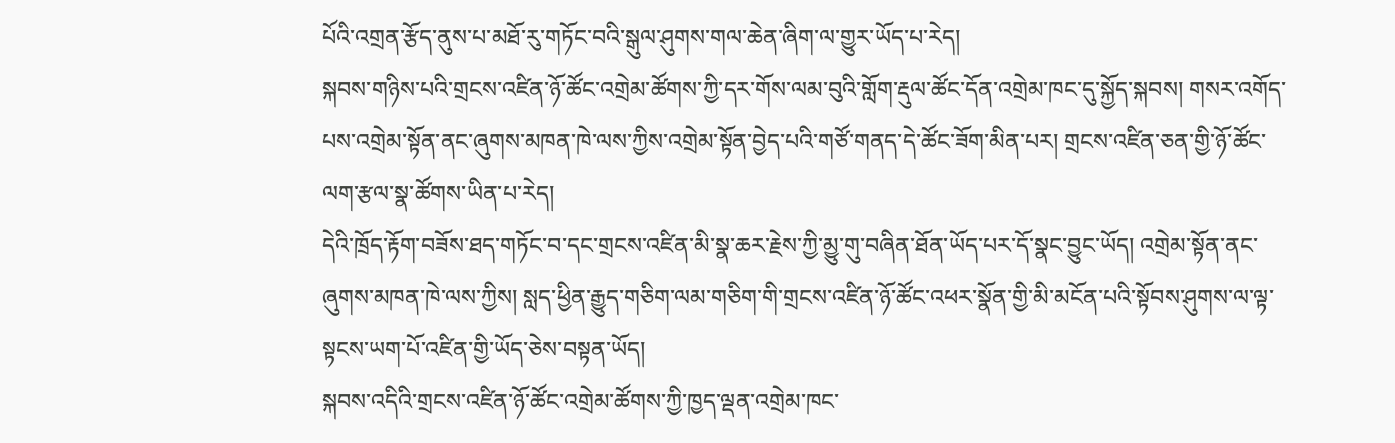པོའི་འགྲན་རྩོད་ནུས་པ་མཐོ་རུ་གཏོང་བའི་སྒུལ་ཤུགས་གལ་ཆེན་ཞིག་ལ་གྱུར་ཡོད་པ་རེད།
སྐབས་གཉིས་པའི་གྲངས་འཛིན་ཉོ་ཚོང་འགྲེམ་ཚོགས་ཀྱི་དར་གོས་ལམ་བུའི་གློག་རྡུལ་ཚོང་དོན་འགྲེམ་ཁང་དུ་སྐྱོད་སྐབས། གསར་འགོད་པས་འགྲེམ་སྟོན་ནང་ཞུགས་མཁན་ཁེ་ལས་ཀྱིས་འགྲེམ་སྟོན་བྱེད་པའི་གཙོ་གནད་དེ་ཚོང་ཟོག་མིན་པར། གྲངས་འཛིན་ཅན་གྱི་ཉོ་ཚོང་ལག་རྩལ་སྣ་ཚོགས་ཡིན་པ་རེད།
དེའི་ཁྲོད་རྟོག་བཟོས་ཐད་གཏོང་བ་དང་གྲངས་འཛིན་མི་སྣ་ཆར་རྗེས་ཀྱི་མྱུ་གུ་བཞིན་ཐོན་ཡོད་པར་དོ་སྣང་བྱུང་ཡོད། འགྲེམ་སྟོན་ནང་ཞུགས་མཁན་ཁེ་ལས་ཀྱིས། སླད་ཕྱིན་རྒྱུད་གཅིག་ལམ་གཅིག་གི་གྲངས་འཛིན་ཉོ་ཚོང་འཕར་སྣོན་གྱི་མི་མངོན་པའི་སྟོབས་ཤུགས་ལ་ལྟ་སྟངས་ཡག་པོ་འཛིན་གྱི་ཡོད་ཅེས་བསྟན་ཡོད།
སྐབས་འདིའི་གྲངས་འཛིན་ཉོ་ཚོང་འགྲེམ་ཚོགས་ཀྱི་ཁྱད་ལྡན་འགྲེམ་ཁང་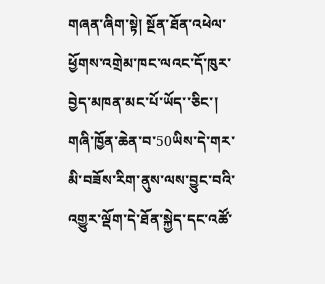གཞན་ཞིག་སྟེ། སྔོན་ཐོན་འཕེལ་ཕྱོགས་འགྲེམ་ཁང་ལའང་དོ་ཁུར་བྱེད་མཁན་མང་པོ་ཡོད་་ཅིང་། གཞི་ཁྱོན་ཆེན་བ་50ཡིས་དེ་གར་མི་བཟོས་རིག་ནུས་ལས་བྱུང་བའི་འགྱུར་ལྡོག་དེ་ཐོན་སྐྱེད་དང་འཚོ་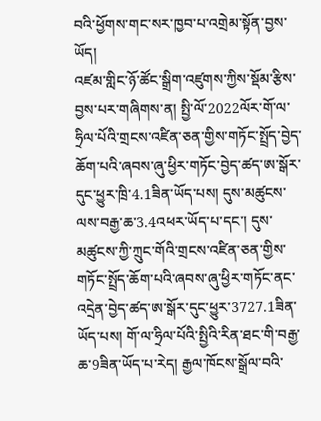བའི་ཕྱོགས་གང་སར་ཁྱབ་པ་འགྲེམ་སྟོན་བྱས་ཡོད།
འཛམ་གླིང་ཉོ་ཚོང་སྒྲིག་འཛུགས་ཀྱིས་སྡོམ་རྩིས་བྱས་པར་གཞིགས་ན། སྤྱི་ལོ་2022ལོར་གོ་ལ་ཧྲིལ་པོའི་གྲངས་འཛིན་ཅན་གྱིས་གཏོང་སྤྲོད་བྱེད་ཆོག་པའི་ཞབས་ཞུ་ཕྱིར་གཏོང་བྱེད་ཚད་ཨ་སྒོར་དུང་ཕྱུར་ཁྲི་4.1ཟིན་ཡོད་པས། དུས་མཚུངས་ལས་བརྒྱ་ཆ་3.4འཕར་ཡོད་པ་དང་། དུས་མཚུངས་ཀྱི་ཀྲུང་གོའི་གྲངས་འཛིན་ཅན་གྱིས་གཏོང་སྤྲོད་ཆོག་པའི་ཞབས་ཞུ་ཕྱིར་གཏོང་ནང་འདྲེན་བྱེད་ཚད་ཨ་སྒོར་དུང་ཕྱུར་3727.1ཟིན་ཡོད་པས། གོ་ལ་ཧྲིལ་པོའི་སྤྱིའི་རིན་ཐང་གི་བརྒྱ་ཆ་9ཟིན་ཡོད་པ་རེད། རྒྱལ་ཁོངས་སྒྲོལ་བའི་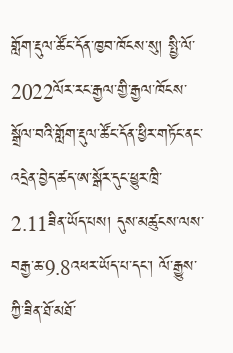གློག་རྡུལ་ཚོང་དོན་ཁྱབ་ཁོངས་སུ། སྤྱི་ལོ་2022ལོར་རང་རྒྱལ་གྱི་རྒྱལ་ཁོངས་སྒྲོལ་བའི་གློག་རྡུལ་ཚོང་དོན་ཕྱིར་གཏོང་ནང་འདྲེན་བྱེད་ཚད་ཨ་སྒོར་དུང་ཕྱུར་ཁྲི་2.11ཟིན་ཡོད་པས། དུས་མཚུངས་ལས་བརྒྱ་ཆ་9.8འཕར་ཡོད་པ་དང་། ལོ་རྒྱུས་ཀྱི་ཟིན་ཐོ་མཐོ་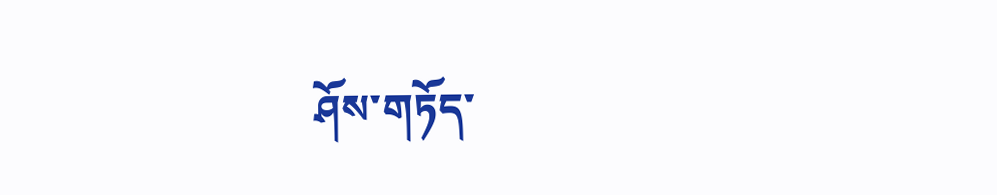ཤོས་གཏོད་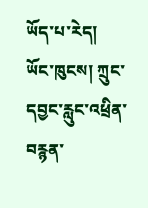ཡོད་པ་རེད།
ཡོང་ཁུངས། ཀྲུང་དབྱང་རླུང་འཕྲིན་བརྙན་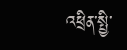འཕྲིན་སྤྱི་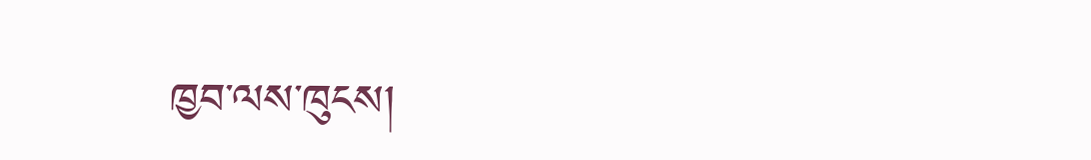ཁྱབ་ལས་ཁུངས།